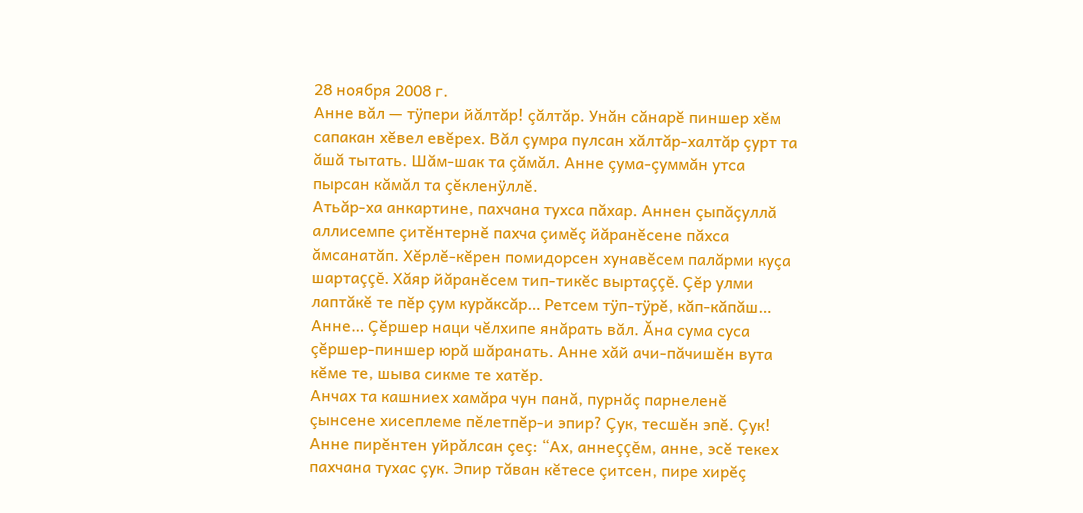28 ноября 2008 г.
Анне вăл — тÿпери йăлтăр! çăлтăр. Унăн сăнарĕ пиншер хĕм сапакан хĕвел евĕрех. Вăл çумра пулсан хăлтăр-халтăр çурт та ăшă тытать. Шăм-шак та çăмăл. Анне çума-çуммăн утса пырсан кăмăл та çĕкленÿллĕ.
Атьăр-ха анкартине, пахчана тухса пăхар. Аннен çыпăçуллă аллисемпе çитĕнтернĕ пахча çимĕç йăранĕсене пăхса ăмсанатăп. Хĕрлĕ-кĕрен помидорсен хунавĕсем палăрми куçа шартаççĕ. Хăяр йăранĕсем тип-тикĕс выртаççĕ. Çĕр улми лаптăкĕ те пĕр çум курăксăр… Ретсем тÿп-тÿрĕ, кăп-кăпăш…
Анне… Çĕршер наци чĕлхипе янăрать вăл. Ăна сума суса çĕршер-пиншер юрă шăранать. Анне хăй ачи-пăчишĕн вута кĕме те, шыва сикме те хатĕр.
Анчах та кашниех хамăра чун панă, пурнăç парнеленĕ çынсене хисеплеме пĕлетпĕр-и эпир? Çук, тесшĕн эпĕ. Çук!
Анне пирĕнтен уйрăлсан çеç: “Ах, аннеççĕм, анне, эсĕ текех пахчана тухас çук. Эпир тăван кĕтесе çитсен, пире хирĕç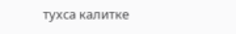тухса калитке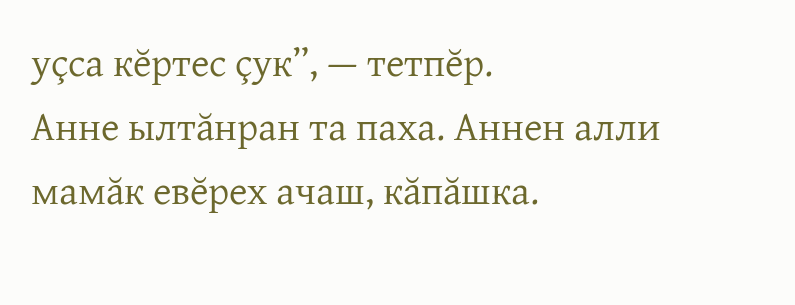уçса кĕртес çук”, — тетпĕр.
Анне ылтăнран та паха. Аннен алли мамăк евĕрех ачаш, кăпăшка.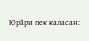Юрăри пек каласан: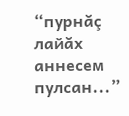“пурнăç лайăх аннесем пулсан...”